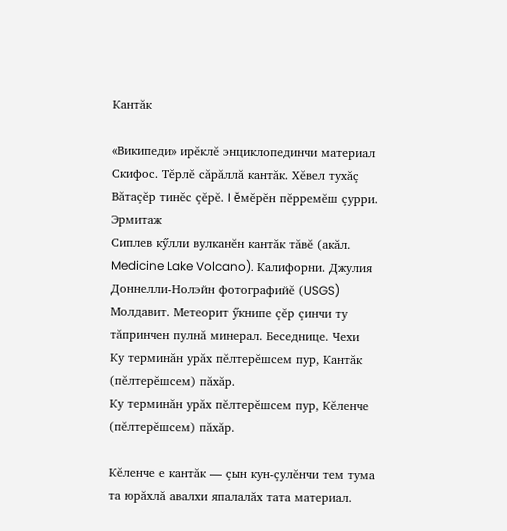Кантăк

«Википеди» ирĕклĕ энциклопединчи материал
Скифос. Тĕрлĕ сăрăллă кантăк. Хĕвел тухăç Вăтаçĕр тинĕс çĕрĕ. I ĕмĕрĕн пĕрремĕш çурри. Эрмитаж
Сиплев кӳлли вулканĕн кантăк тăвĕ (акăл. Medicine Lake Volcano). Калифорни. Джулия Доннелли-Нолэйн фотографийĕ (USGS)
Молдавит. Метеорит ӳкнипе çĕр çинчи ту тăпринчен пулнă минерал. Беседнице. Чехи
Ку терминăн урăх пĕлтерĕшсем пур, Кантăк (пĕлтерĕшсем) пăхăр.
Ку терминăн урăх пĕлтерĕшсем пур, Кĕленче (пĕлтерĕшсем) пăхăр.

Кĕленче е кантăк — çын кун-çулĕнчи тем тума та юрăхлă авалхи япалалăх тата материал.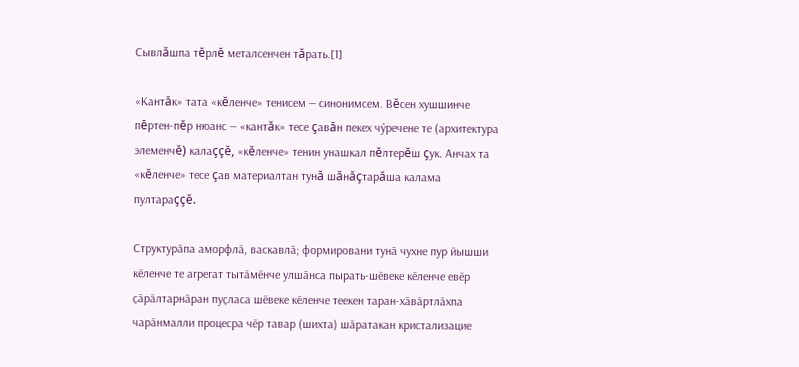Сывлăшпа тĕрлĕ металсенчен тăрать.[1]

«Кантăк» тата «кĕленче» тенисем — синонимсем. Вĕсен хушшинче пĕртен-пĕр нюанс — «кантăк» тесе çавăн пекех чӳречене те (архитектура элеменчĕ) калаççĕ, «кĕленче» тенин унашкал пĕлтерĕш çук. Анчах та «кĕленче» тесе çав материалтан тунă шăнăçтарăша калама пултараççĕ.

Структурӑпа аморфлӑ, васкавлӑ; формировани тунӑ чухне пур йышши кӗленче те агрегат тытӑмӗнче улшӑнса пырать-шӗвеке кӗленче евӗр ҫӑрӑлтарнӑран пуҫласа шӗвеке кӗленче теекен таран-хӑвӑртлӑхпа чарӑнмалли процесра чӗр тавар (шихта) шӑратакан кристализацие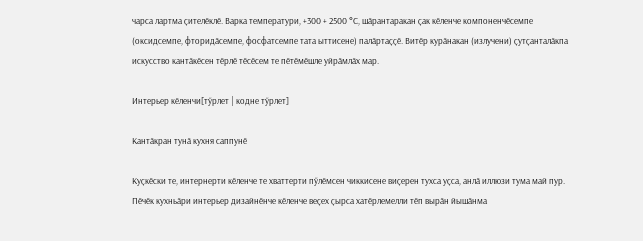чарса лартма ҫителӗклӗ. Варка температури, +300 + 2500 °С, шӑрантаракан ҫак кӗленче компоненчӗсемпе (оксидсемпе, фторидӑсемпе, фосфатсемпе тата ыттисене) палӑртаҫҫӗ. Витӗр курӑнакан (излучени) ҫутҫанталӑкпа искусство кантӑкӗсен тӗрлӗ тӗсӗсем те пӗтӗмӗшле уйрӑмлӑх мар.

Интерьер кӗленчи[тӳрлет | кодне тӳрлет]

Кантӑкран тунӑ кухня саппунӗ

Куҫкӗски те, интернерти кӗленче те хваттерти пӳлӗмсен чиккисене виҫерен тухса уҫса, анлӑ иллюзи тума май пур. Пӗчӗк кухньӑри интерьер дизайнӗнче кӗленче веҫех ҫырса хатӗрлемелли тӗп вырӑн йышӑнма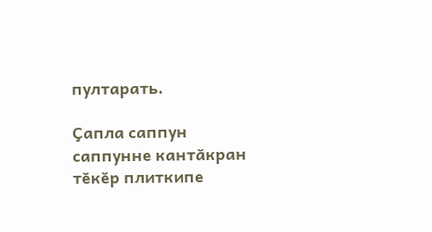пултарать.

Ҫапла саппун саппунне кантӑкран тӗкӗр плиткипе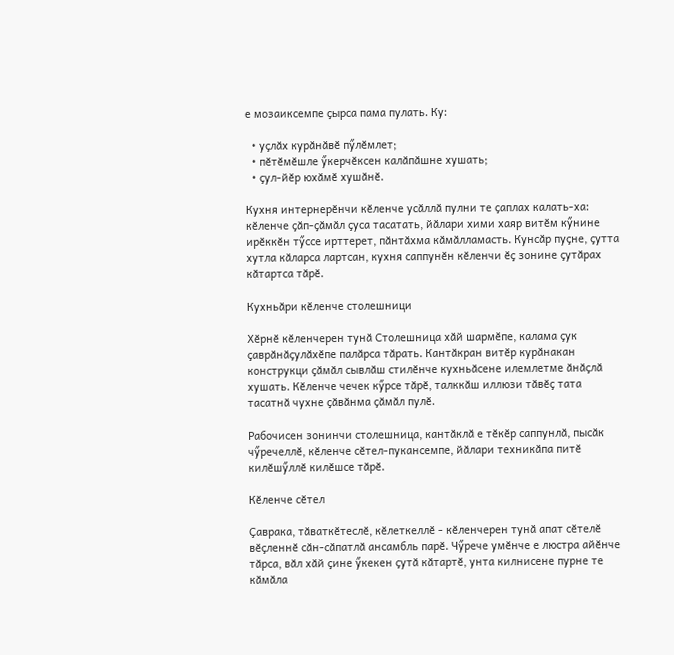е мозаиксемпе ҫырса пама пулать. Ку:

  • уҫлӑх курӑнӑвӗ пӳлӗмлет;
  • пӗтӗмӗшле ӳкерчӗксен калӑпӑшне хушать;
  • ҫул-йӗр юхӑмӗ хушӑнӗ.

Кухня интернерӗнчи кӗленче усӑллӑ пулни те ҫаплах калать-ха: кӗленче ҫӑп-ҫӑмӑл ҫуса тасатать, йӑлари хими хаяр витӗм кӳнине ирӗккӗн тӳссе ирттерет, пӑнтӑхма кӑмӑлламасть. Кунсӑр пуҫне, ҫутта хутла кӑларса лартсан, кухня саппунӗн кӗленчи ӗҫ зонине ҫутӑрах кӑтартса тӑрӗ.

Кухньӑри кӗленче столешници

Хӗрнӗ кӗленчерен тунӑ Столешница хӑй шармӗпе, калама ҫук ҫаврӑнӑҫулӑхӗпе палӑрса тӑрать. Кантӑкран витӗр курӑнакан конструкци ҫӑмӑл сывлӑш стилӗнче кухньӑсене илемлетме ӑнӑҫлӑ хушать. Кӗленче чечек кӳрсе тӑрӗ, талккӑш иллюзи тӑвӗҫ тата тасатнӑ чухне ҫӑвӑнма ҫӑмӑл пулӗ.

Рабочисен зонинчи столешница, кантӑклӑ е тӗкӗр саппунлӑ, пысӑк чӳречеллӗ, кӗленче сӗтел-пукансемпе, йӑлари техникӑпа питӗ килӗшӳллӗ килӗшсе тӑрӗ.

Кӗленче сӗтел

Ҫаврака, тӑваткӗтеслӗ, кӗлеткеллӗ - кӗленчерен тунӑ апат сӗтелӗ вӗҫленнӗ сӑн-сӑпатлӑ ансамбль парӗ. Чӳрече умӗнче е люстра айӗнче тӑрса, вӑл хӑй ҫине ӳкекен ҫутӑ кӑтартӗ, унта килнисене пурне те кӑмӑла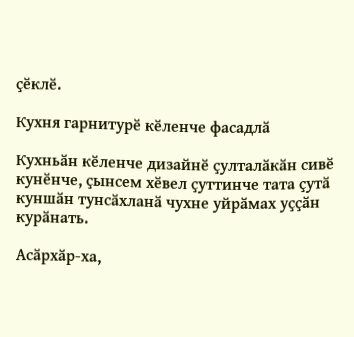ҫӗклӗ.

Кухня гарнитурӗ кӗленче фасадлӑ

Кухньӑн кӗленче дизайнӗ ҫулталӑкӑн сивӗ кунӗнче, ҫынсем хӗвел ҫуттинче тата ҫутӑ куншӑн тунсӑхланӑ чухне уйрӑмах уҫҫӑн курӑнать.

Асӑрхӑр-ха,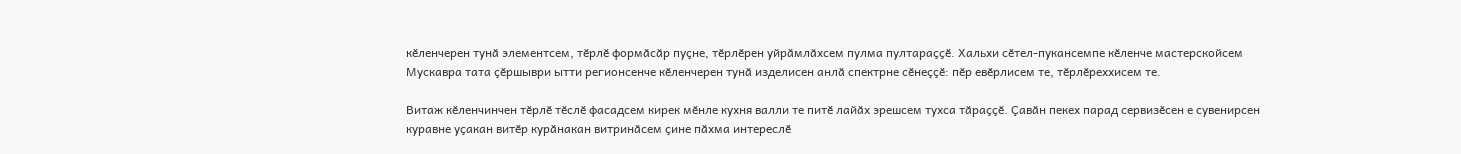кӗленчерен тунӑ элементсем, тӗрлӗ формӑсӑр пуҫне, тӗрлӗрен уйрӑмлӑхсем пулма пултараҫҫӗ. Хальхи сӗтел-пукансемпе кӗленче мастерскойсем Мускавра тата ҫӗршыври ытти регионсенче кӗленчерен тунӑ изделисен анлӑ спектрне сӗнеҫҫӗ: пӗр евӗрлисем те, тӗрлӗреххисем те.

Витаж кӗленчинчен тӗрлӗ тӗслӗ фасадсем кирек мӗнле кухня валли те питӗ лайӑх эрешсем тухса тӑраҫҫӗ. Ҫавӑн пекех парад сервизӗсен е сувенирсен куравне уҫакан витӗр курӑнакан витринӑсем ҫине пӑхма интереслӗ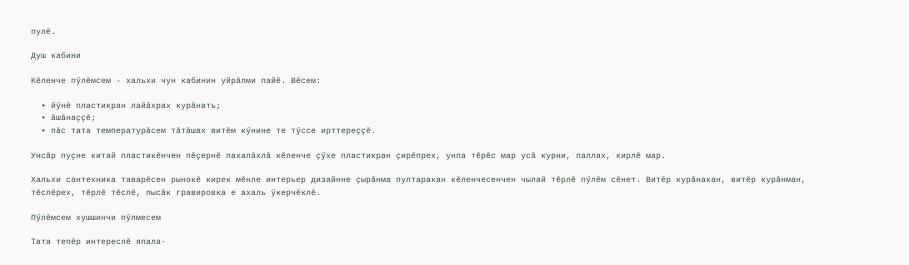пулӗ.

Душ кабини

Кӗленче пӳлӗмсем - хальхи чун кабинин уйрӑлми пайӗ. Вӗсем:

  • йӳнӗ пластикран лайӑхрах курӑнать;
  • ӑшӑнаҫҫӗ;
  • пӑс тата температурӑсем тӑтӑшах витӗм кӳнине те тӳссе ирттереҫҫӗ.

Унсӑр пуҫне китай пластикӗнчен пӗҫернӗ пахалӑхлӑ кӗленче ҫӳхе пластикран ҫирӗпрех, унпа тӗрӗс мар усӑ курни, паллах, кирлӗ мар.

Хальхи сантехника таварӗсен рынокӗ кирек мӗнле интерьер дизайнне ҫырӑнма пултаракан кӗленчесенчен чылай тӗрлӗ пӳлӗм сӗнет. Витӗр курӑнакан, витӗр курӑнман, тӗслӗрех, тӗрлӗ тӗслӗ, пысӑк гравировка е ахаль ӳкерчӗклӗ.

Пӳлӗмсем хушшинчи пӳлмесем

Тата тепӗр интереслӗ япала-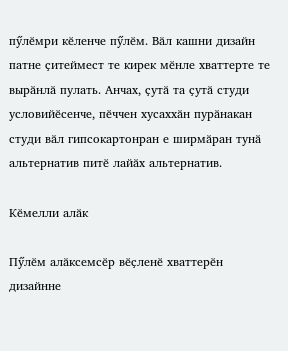пӳлӗмри кӗленче пӳлӗм. Вӑл кашни дизайн патне ҫитеймест те кирек мӗнле хваттерте те вырӑнлӑ пулать. Анчах, ҫутӑ та ҫутӑ студи условийӗсенче, пӗччен хусаххӑн пурӑнакан студи вӑл гипсокартонран е ширмӑран тунӑ альтернатив питӗ лайӑх альтернатив.

Кӗмелли алӑк

Пӳлӗм алӑксемсӗр вӗҫленӗ хваттерӗн дизайнне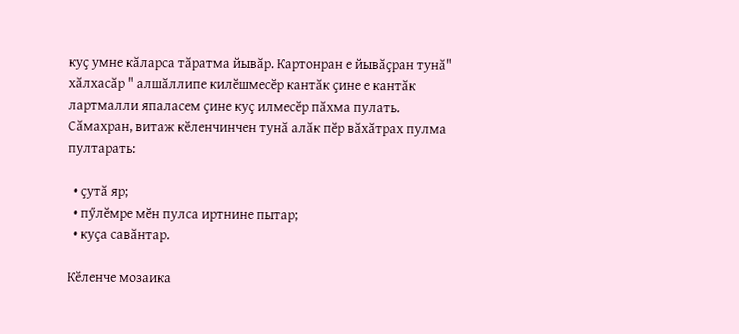куҫ умне кӑларса тӑратма йывӑр. Картонран е йывӑҫран тунӑ" хӑлхасӑр " алшӑллипе килӗшмесӗр кантӑк ҫине е кантӑк лартмалли япаласем ҫине куҫ илмесӗр пӑхма пулать. Сӑмахран, витаж кӗленчинчен тунӑ алӑк пӗр вӑхӑтрах пулма пултарать:

  • ҫутӑ яр;
  • пӳлӗмре мӗн пулса иртнине пытар;
  • куҫа савӑнтар.

Кӗленче мозаика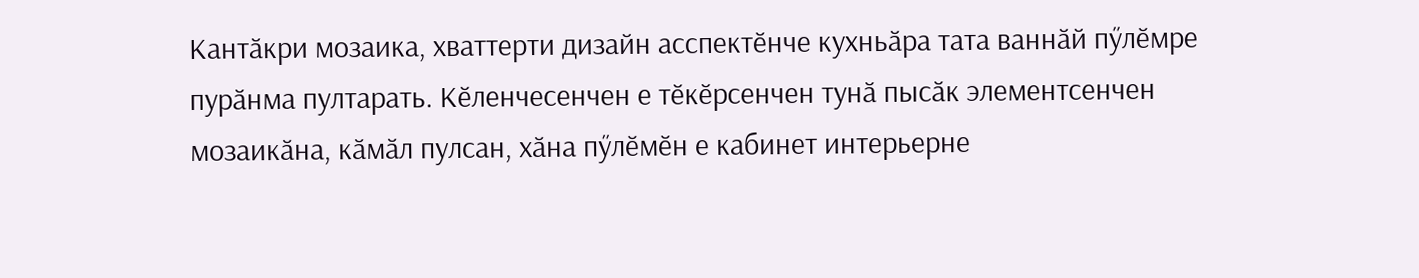Кантӑкри мозаика, хваттерти дизайн асспектӗнче кухньӑра тата ваннӑй пӳлӗмре пурӑнма пултарать. Кӗленчесенчен е тӗкӗрсенчен тунӑ пысӑк элементсенчен мозаикӑна, кӑмӑл пулсан, хӑна пӳлӗмӗн е кабинет интерьерне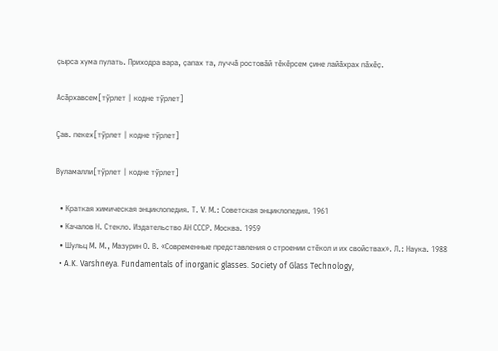ҫырса хума пулать. Приходра вара, ҫапах та, луччӑ ростовӑй тӗкӗрсем ҫине лайӑхрах пӑхӗҫ.

Асăрхавсем[тӳрлет | кодне тӳрлет]

Çав. пекех[тӳрлет | кодне тӳрлет]

Вуламалли[тӳрлет | кодне тӳрлет]

  • Краткая химическая энциклопедия. Т. V. М.: Советская энциклопедия. 1961
  • Качалов Н. Стекло. Издательство АН СССР. Москва. 1959
  • Шульц М. М., Мазурин О. В. «Современные представления о строении стёкол и их свойствах». Л.: Наука. 1988
  • A.K. Varshneya. Fundamentals of inorganic glasses. Society of Glass Technology,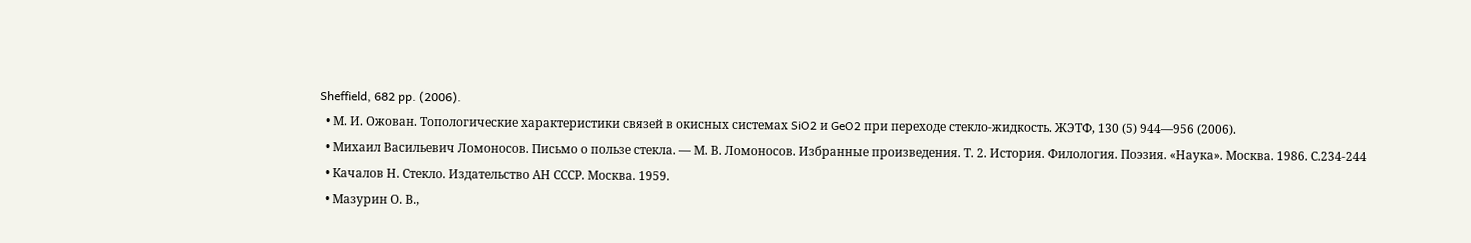Sheffield, 682 pp. (2006).
  • М. И. Ожован. Топологические характеристики связей в окисных системах SiO2 и GeO2 при переходе стекло-жидкость. ЖЭТФ, 130 (5) 944—956 (2006).
  • Михаил Васильевич Ломоносов. Письмо о пользе стекла. — М. В. Ломоносов. Избранные произведения. Т. 2. История. Филология. Поэзия. «Наука». Москва. 1986. С.234-244
  • Качалов Н. Стекло. Издательство АН СССР. Москва. 1959.
  • Мазурин О. В.,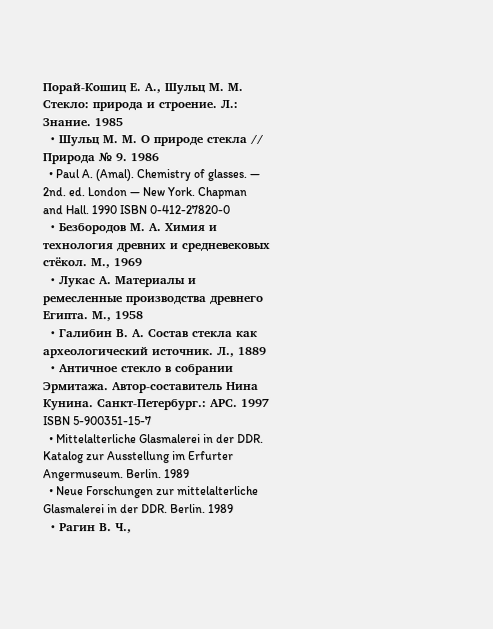Порай-Кошиц Е. А., Шульц М. М. Стекло: природа и строение. Л.: Знание. 1985
  • Шульц М. М. О природе стекла // Природа № 9. 1986
  • Paul A. (Amal). Chemistry of glasses. — 2nd. ed. London — New York. Chapman and Hall. 1990 ISBN 0-412-27820-0
  • Безбородов М. А. Химия и технология древних и средневековых стёкол. М., 1969
  • Лукас А. Материалы и ремесленные производства древнего Египта. М., 1958
  • Галибин В. А. Состав стекла как археологический источник. Л., 1889
  • Античное стекло в собрании Эрмитажа. Автор-составитель Нина Кунина. Санкт-Петербург.: АРС. 1997 ISBN 5-900351-15-7
  • Mittelalterliche Glasmalerei in der DDR. Katalog zur Ausstellung im Erfurter Angermuseum. Berlin. 1989
  • Neue Forschungen zur mittelalterliche Glasmalerei in der DDR. Berlin. 1989
  • Рагин В. Ч.,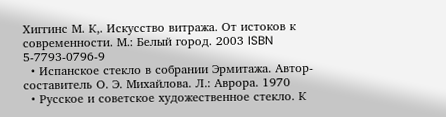Хиггинс М. К,. Искусство витража. От истоков к современности. М.: Белый город. 2003 ISBN 5-7793-0796-9
  • Испанское стекло в собрании Эрмитажа. Автор-составитель О. Э. Михайлова. Л.: Аврора. 1970
  • Русское и советское художественное стекло. К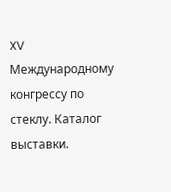XV Международному конгрессу по стеклу. Каталог выставки.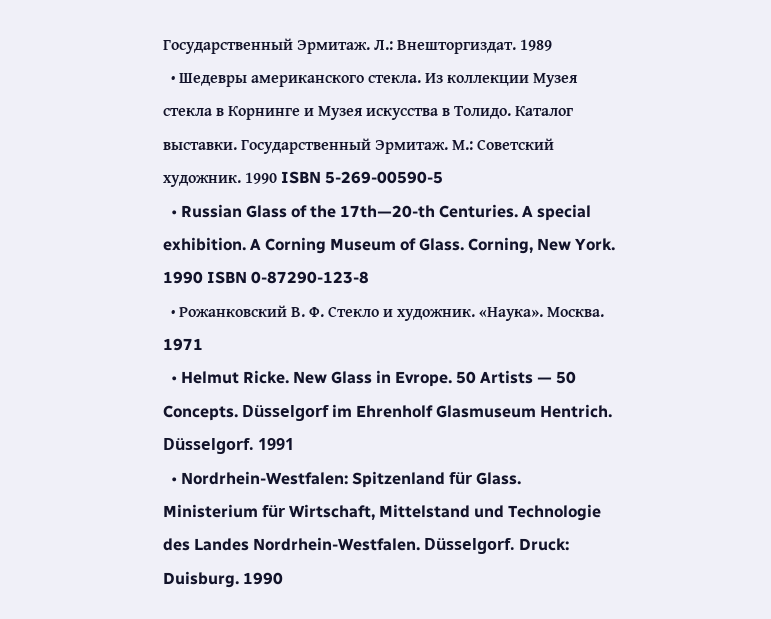Государственный Эрмитаж. Л.: Внешторгиздат. 1989
  • Шедевры американского стекла. Из коллекции Музея стекла в Корнинге и Музея искусства в Толидо. Каталог выставки. Государственный Эрмитаж. М.: Советский художник. 1990 ISBN 5-269-00590-5
  • Russian Glass of the 17th—20-th Centuries. A special exhibition. A Corning Museum of Glass. Corning, New York. 1990 ISBN 0-87290-123-8
  • Рожанковский В. Ф. Стекло и художник. «Наука». Москва. 1971
  • Helmut Ricke. New Glass in Evrope. 50 Artists — 50 Concepts. Düsselgorf im Ehrenholf Glasmuseum Hentrich. Düsselgorf. 1991
  • Nordrhein-Westfalen: Spitzenland für Glass. Ministerium für Wirtschaft, Mittelstand und Technologie des Landes Nordrhein-Westfalen. Düsselgorf. Druck: Duisburg. 1990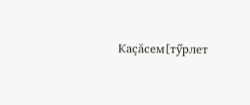Каçăсем[тӳрлет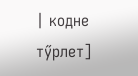| кодне тӳрлет]